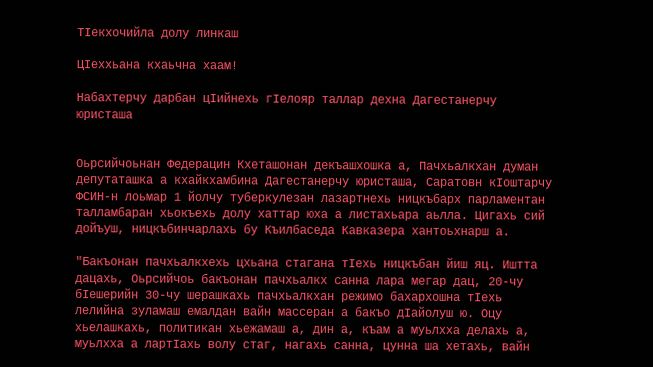ТIекхочийла долу линкаш

ЦIеххьана кхаьчна хаам!

Набахтерчу дарбан цIийнехь гIелояр таллар дехна Дагестанерчу юристаша


Оьрсийчоьнан Федерацин Кхеташонан декъашхошка а, Пачхьалкхан думан депутаташка а кхайкхамбина Дагестанерчу юристаша, Саратовн кIоштарчу ФСИН-н лоьмар 1 йолчу туберкулезан лазартнехь ницкъбарх парламентан талламбаран хьокъехь долу хаттар юха а листахьара аьлла. Цигахь сий дойъуш, ницкъбинчарлахь бу Къилбаседа Кавказера хантоьхнарш а.

"Бакъонан пачхьалкхехь цхьана стагана тIехь ницкъбан йиш яц. Иштта дацахь, Оьрсийчоь бакъонан пачхьалкх санна лара мегар дац, 20-чу бIешерийн 30-чу шерашкахь пачхьалкхан режимо бахархошна тIехь лелийна зуламаш емалдан вайн массеран а бакъо дIайолуш ю. Оцу хьелашкахь, политикан хьежамаш а, дин а, къам а муьлхха делахь а, муьлхха а лартIахь волу стаг, нагахь санна, цунна ша хетахь, вайн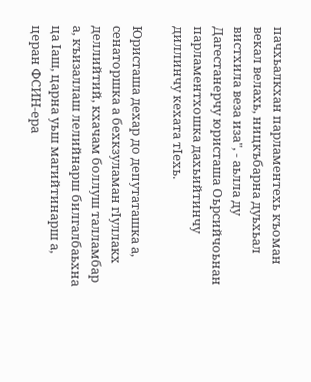пачхьалкхан парламентехь къоман векал велахь, ницкъбарна дуьхьал вистхила веза иза", - аьлла ду Дагестанерчу юристаша Оьрсийчоьнан парламентхошка дахьийтинчу диллинчу кехата тIехь.

Юристаша дехар до депутаташка а, сенаторшка а бехкзуламан гIуллакх деллийтий, кхачам боллуш талламбар а, къизаллаш лелийнарш билгалбаьхна ца Iаш, царна уьш магийтинарш а, церан ФСИН-ера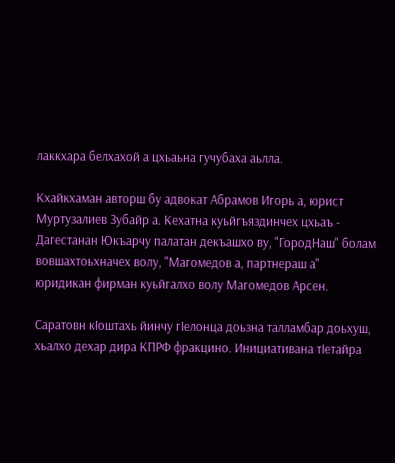лаккхара белхахой а цхьаьна гучубаха аьлла.

Кхайкхаман авторш бу адвокат Абрамов Игорь а, юрист Муртузалиев Зубайр а. Кехатна куьйгъяздинчех цхьаъ - Дагестанан Юкъарчу палатан декъашхо ву, "ГородНаш" болам вовшахтоьхначех волу, "Магомедов а, партнераш а" юридикан фирман куьйгалхо волу Магомедов Арсен.

Саратовн кIоштахь йинчу гIелонца доьзна талламбар доьхуш, хьалхо дехар дира КПРФ фракцино. Инициативана тIетайра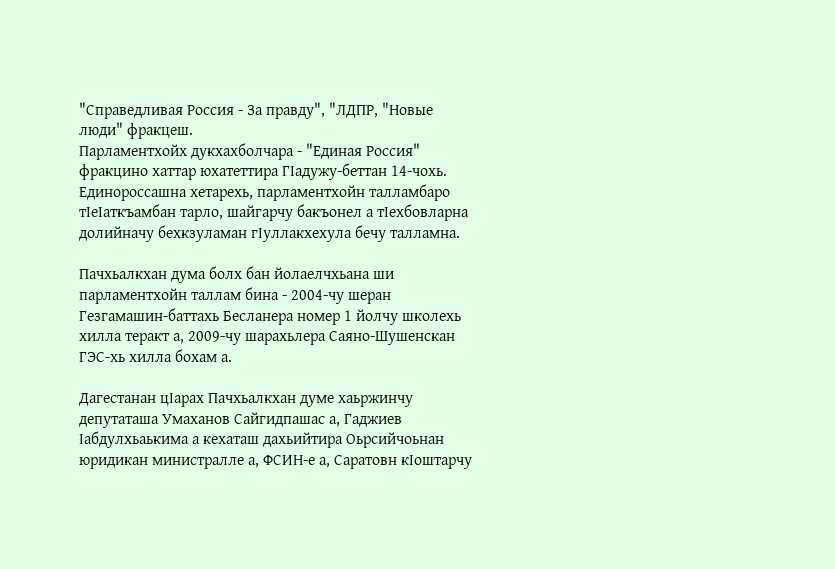"Справедливая Россия - За правду", "ЛДПР, "Новые люди" фракцеш.
Парламентхойх дукхахболчара - "Единая Россия" фракцино хаттар юхатеттира ГIадужу-беттан 14-чохь. Единороссашна хетарехь, парламентхойн талламбаро тIеIаткъамбан тарло, шайгарчу бакъонел а тIехбовларна долийначу бехкзуламан гIуллакхехула бечу талламна.

Пачхьалкхан дума болх бан йолаелчхьана ши парламентхойн таллам бина - 2004-чу шеран Гезгамашин-баттахь Бесланера номер 1 йолчу школехь хилла теракт а, 2009-чу шарахьлера Саяно-Шушенскан ГЭС-хь хилла бохам а.

Дагестанан цIарах Пачхьалкхан думе хаьржинчу депутаташа Умаханов Сайгидпашас а, Гаджиев Iабдулхьаькима а кехаташ дахьийтира Оьрсийчоьнан юридикан министралле а, ФСИН-е а, Саратовн кIоштарчу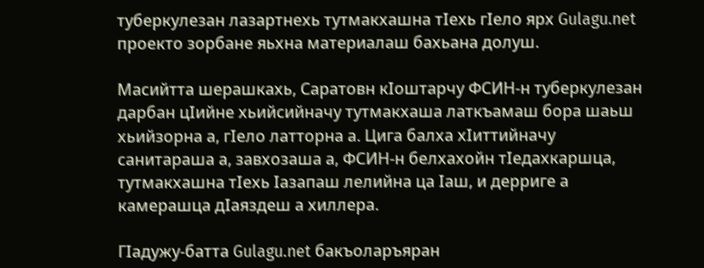туберкулезан лазартнехь тутмакхашна тIехь гIело ярх Gulagu.net проекто зорбане яьхна материалаш бахьана долуш.

Масийтта шерашкахь, Саратовн кIоштарчу ФСИН-н туберкулезан дарбан цIийне хьийсийначу тутмакхаша латкъамаш бора шаьш хьийзорна а, гIело латторна а. Цига балха хIиттийначу санитараша а, завхозаша а, ФСИН-н белхахойн тIедахкаршца, тутмакхашна тIехь Iазапаш лелийна ца Iаш, и дерриге а камерашца дIаяздеш а хиллера.

ГIадужу-батта Gulagu.net бакъоларъяран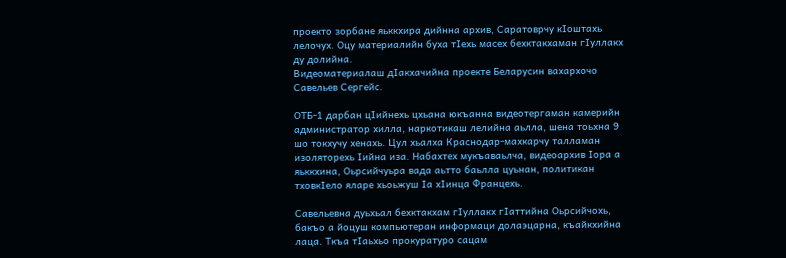проекто зорбане яьккхира дийнна архив, Саратоврчу кIоштахь лелочух. Оцу материалийн буха тIехь масех бехктакхаман гIуллакх ду долийна.
Видеоматериалаш дIакхачийна проекте Беларусин вахархочо Савельев Сергейс.

ОТБ-1 дарбан цIийнехь цхьана юкъанна видеотергаман камерийн администратор хилла, наркотикаш лелийна аьлла, шена тоьхна 9 шо токхучу хенахь. Цул хьалха Краснодар-махкарчу талламан изоляторехь Iийна иза. Набахтех мукъаваьлча, видеоархив Iора а яьккхина, Оьрсийчуьра вада аьтто баьлла цуьнан, политикан тховкIело яларе хьоьжуш Iа хIинца Францехь.

Савельевна дуьхьал бехктакхам гIуллакх гIаттийна Оьрсийчохь, бакъо а йоцуш компьютеран информаци долаэцарна, къайкхийна лаца. Ткъа тIаьхьо прокуратуро сацам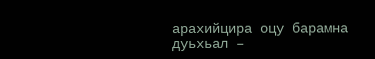арахийцира оцу барамна дуьхьал –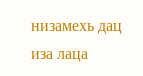низамехь дац иза лаца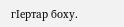гIертар боху.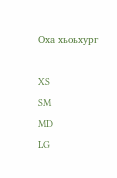Оха хьоьхург

XS
SM
MD
LG